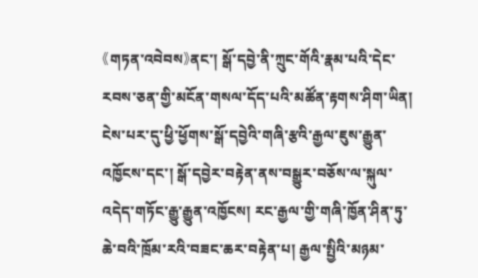《གཏན་འབེབས》ནང་། སྒོ་དབྱེ་ནི་ཀྲུང་གོའི་རྣམ་པའི་དེང་རབས་ཅན་གྱི་མངོན་གསལ་དོད་པའི་མཚོན་རྟགས་ཤིག་ཡིན། ངེས་པར་དུ་ཕྱི་ཕྱོགས་སྒོ་དབྱེའི་གཞི་རྩའི་རྒྱལ་ཇུས་རྒྱུན་འཁྱོངས་དང་། སྒོ་དབྱེར་བརྟེན་ནས་བསྒྱུར་བཅོས་ལ་སྐུལ་འདེད་གཏོང་རྒྱུ་རྒྱུན་འཁྱོངས། རང་རྒྱལ་གྱི་གཞི་ཁྱོན་ཤིན་ཏུ་ཆེ་བའི་ཁྲོམ་རའི་བཟང་ཆར་བརྟེན་པ། རྒྱལ་སྤྱིའི་མཉམ་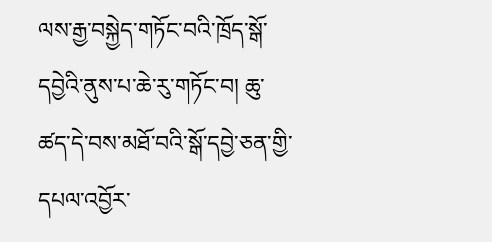ལས་རྒྱ་བསྐྱེད་གཏོང་བའི་ཁྲོད་སྒོ་དབྱེའི་ནུས་པ་ཆེ་རུ་གཏོང་བ། ཆུ་ཚད་དེ་བས་མཐོ་བའི་སྒོ་དབྱེ་ཅན་གྱི་དཔལ་འབྱོར་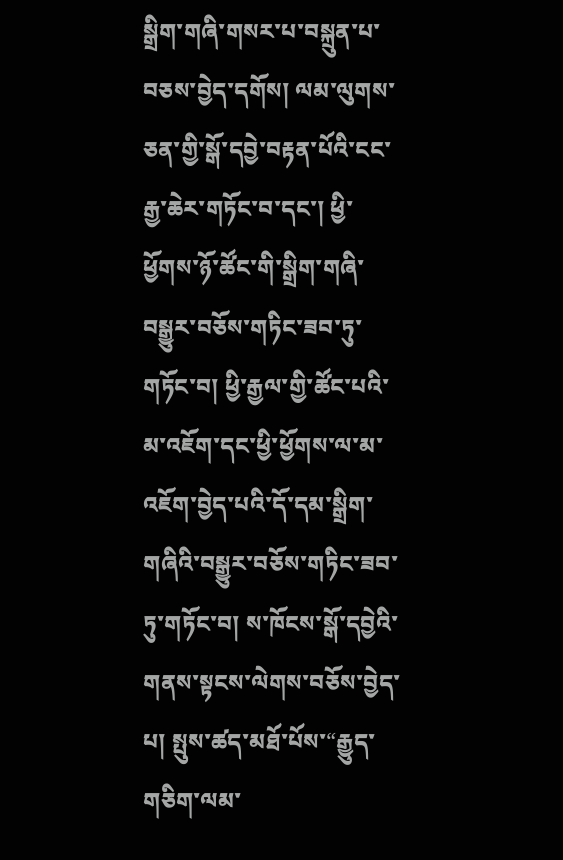སྒྲིག་གཞི་གསར་པ་བསྐྲུན་པ་བཅས་བྱེད་དགོས། ལམ་ལུགས་ཅན་གྱི་སྒོ་དབྱེ་བརྟན་པོའི་ངང་རྒྱ་ཆེར་གཏོང་བ་དང་། ཕྱི་ཕྱོགས་ཉོ་ཚོང་གི་སྒྲིག་གཞི་བསྒྱུར་བཅོས་གཏིང་ཟབ་ཏུ་གཏོང་བ། ཕྱི་རྒྱལ་གྱི་ཚོང་པའི་མ་འཇོག་དང་ཕྱི་ཕྱོགས་ལ་མ་འཇོག་བྱེད་པའི་དོ་དམ་སྒྲིག་གཞིའི་བསྒྱུར་བཅོས་གཏིང་ཟབ་ཏུ་གཏོང་བ། ས་ཁོངས་སྒོ་དབྱེའི་གནས་སྟངས་ལེགས་བཅོས་བྱེད་པ། སྤུས་ཚད་མཐོ་པོས་“རྒྱུད་གཅིག་ལམ་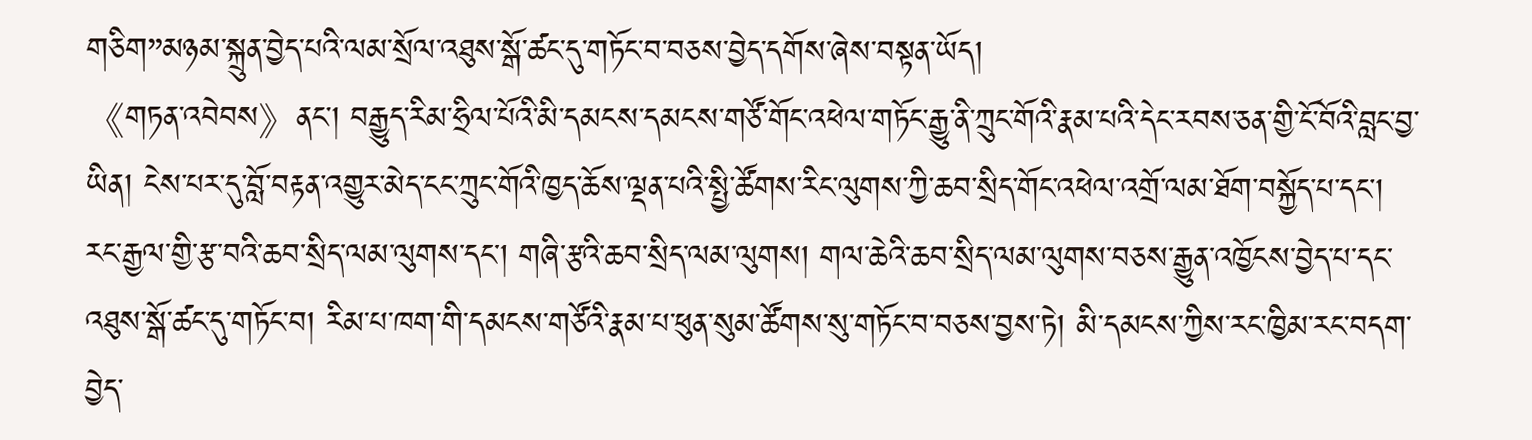གཅིག”མཉམ་སྐྲུན་བྱེད་པའི་ལམ་སྲོལ་འཐུས་སྒོ་ཚང་དུ་གཏོང་བ་བཅས་བྱེད་དགོས་ཞེས་བསྟན་ཡོད།
《གཏན་འབེབས》ནང་། བརྒྱུད་རིམ་ཧྲིལ་པོའི་མི་དམངས་དམངས་གཙོ་གོང་འཕེལ་གཏོང་རྒྱུ་ནི་ཀྲུང་གོའི་རྣམ་པའི་དེང་རབས་ཅན་གྱི་ངོ་བོའི་བླང་བྱ་ཡིན། ངེས་པར་དུ་བློ་བརྟན་འགྱུར་མེད་ངང་ཀྲུང་གོའི་ཁྱད་ཆོས་ལྡན་པའི་སྤྱི་ཚོགས་རིང་ལུགས་ཀྱི་ཆབ་སྲིད་གོང་འཕེལ་འགྲོ་ལམ་ཐོག་བསྐྱོད་པ་དང་། རང་རྒྱལ་གྱི་རྩ་བའི་ཆབ་སྲིད་ལམ་ལུགས་དང་། གཞི་རྩའི་ཆབ་སྲིད་ལམ་ལུགས། གལ་ཆེའི་ཆབ་སྲིད་ལམ་ལུགས་བཅས་རྒྱུན་འཁྱོངས་བྱེད་པ་དང་འཐུས་སྒོ་ཚང་དུ་གཏོང་བ། རིམ་པ་ཁག་གི་དམངས་གཙོའི་རྣམ་པ་ཕུན་སུམ་ཚོགས་སུ་གཏོང་བ་བཅས་བྱས་ཏེ། མི་དམངས་ཀྱིས་རང་ཁྱིམ་རང་བདག་བྱེད་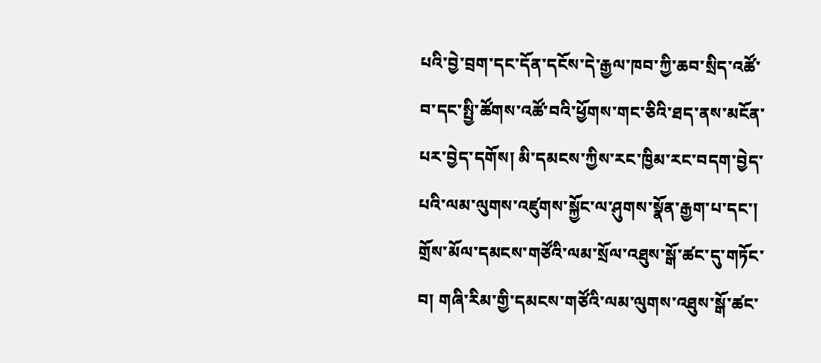པའི་བྱེ་བྲག་དང་དོན་དངོས་དེ་རྒྱལ་ཁབ་ཀྱི་ཆབ་སྲིད་འཚོ་བ་དང་སྤྱི་ཚོགས་འཚོ་བའི་ཕྱོགས་གང་ཅིའི་ཐད་ནས་མངོན་པར་བྱེད་དགོས། མི་དམངས་ཀྱིས་རང་ཁྱིམ་རང་བདག་བྱེད་པའི་ལམ་ལུགས་འཛུགས་སྐྱོང་ལ་ཤུགས་སྣོན་རྒྱག་པ་དང་། གྲོས་མོལ་དམངས་གཙོའི་ལམ་སྲོལ་འཐུས་སྒོ་ཚང་དུ་གཏོང་བ། གཞི་རིམ་གྱི་དམངས་གཙོའི་ལམ་ལུགས་འཐུས་སྒོ་ཚང་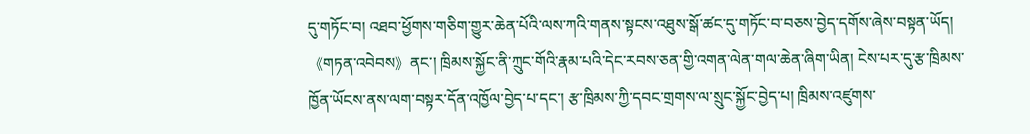དུ་གཏོང་བ། འཐབ་ཕྱོགས་གཅིག་གྱུར་ཆེན་པོའི་ལས་ཀའི་གནས་སྟངས་འཐུས་སྒོ་ཚང་དུ་གཏོང་བ་བཅས་བྱེད་དགོས་ཞེས་བསྟན་ཡོད།
《གཏན་འབེབས》ནང་། ཁྲིམས་སྐྱོང་ནི་ཀྲུང་གོའི་རྣམ་པའི་དེང་རབས་ཅན་གྱི་འགན་ལེན་གལ་ཆེན་ཞིག་ཡིན། ངེས་པར་དུ་རྩ་ཁྲིམས་ཁྱོན་ཡོངས་ནས་ལག་བསྟར་དོན་འཁྱོལ་བྱེད་པ་དང་། རྩ་ཁྲིམས་ཀྱི་དབང་གྲགས་ལ་སྲུང་སྐྱོང་བྱེད་པ། ཁྲིམས་འཛུགས་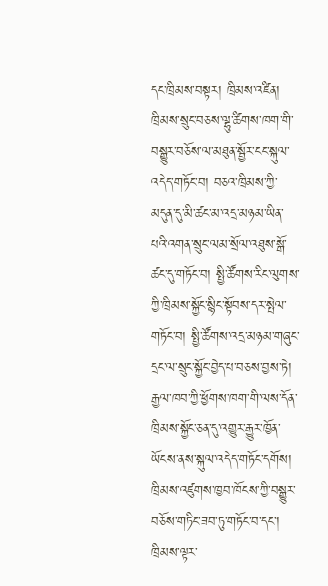དང་ཁྲིམས་བསྟར། ཁྲིམས་འཛིན། ཁྲིམས་སྲུང་བཅས་ལྷུ་ཚིགས་ཁག་གི་བསྒྱུར་བཅོས་ལ་མཐུན་སྦྱོར་ངང་སྐུལ་འདེད་གཏོང་བ། བཅའ་ཁྲིམས་ཀྱི་མདུན་དུ་མི་ཚང་མ་འདྲ་མཉམ་ཡིན་པའི་འགན་སྲུང་ལམ་སྲོལ་འཐུས་སྒོ་ཚང་དུ་གཏོང་བ། སྤྱི་ཚོགས་རིང་ལུགས་ཀྱི་ཁྲིམས་སྐྱོང་སྙིང་སྟོབས་དར་སྤེལ་གཏོང་བ། སྤྱི་ཚོགས་འདྲ་མཉམ་གཞུང་དྲང་ལ་སྲུང་སྐྱོང་བྱེད་པ་བཅས་བྱས་ཏེ། རྒྱལ་ཁབ་ཀྱི་ཕྱོགས་ཁག་གི་ལས་དོན་ཁྲིམས་སྐྱོང་ཅན་དུ་འགྱུར་རྒྱུར་ཁྱོན་ཡོངས་ནས་སྐུལ་འདེད་གཏོང་དགོས། ཁྲིམས་འཛུགས་ཁྱབ་ཁོངས་ཀྱི་བསྒྱུར་བཅོས་གཏིང་ཟབ་ཏུ་གཏོང་བ་དང་། ཁྲིམས་ལྟར་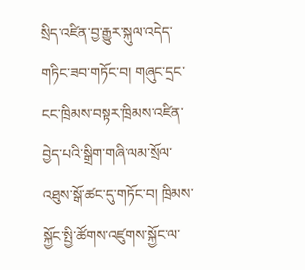སྲིད་འཛིན་བྱ་རྒྱུར་སྐུལ་འདེད་གཏིང་ཟབ་གཏོང་བ། གཞུང་དྲང་ངང་ཁྲིམས་བསྟར་ཁྲིམས་འཛིན་བྱེད་པའི་སྒྲིག་གཞི་ལམ་སྲོལ་འཐུས་སྒོ་ཚང་དུ་གཏོང་བ། ཁྲིམས་སྐྱོང་སྤྱི་ཚོགས་འཛུགས་སྐྱོང་ལ་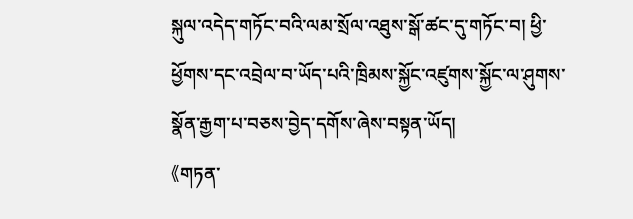སྐུལ་འདེད་གཏོང་བའི་ལམ་སྲོལ་འཐུས་སྒོ་ཚང་དུ་གཏོང་བ། ཕྱི་ཕྱོགས་དང་འབྲེལ་བ་ཡོད་པའི་ཁྲིམས་སྐྱོང་འཛུགས་སྐྱོང་ལ་ཤུགས་སྣོན་རྒྱག་པ་བཅས་བྱེད་དགོས་ཞེས་བསྟན་ཡོད།
《གཏན་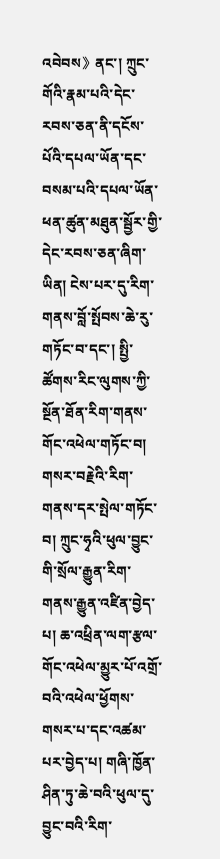འབེབས》ནང་། ཀྲུང་གོའི་རྣམ་པའི་དེང་རབས་ཅན་ནི་དངོས་པོའི་དཔལ་ཡོན་དང་བསམ་པའི་དཔལ་ཡོན་ཕན་ཚུན་མཐུན་སྦྱོར་གྱི་དེང་རབས་ཅན་ཞིག་ཡིན། ངེས་པར་དུ་རིག་གནས་བློ་སྤོབས་ཆེ་རུ་གཏོང་བ་དང་། སྤྱི་ཚོགས་རིང་ལུགས་ཀྱི་སྔོན་ཐོན་རིག་གནས་གོང་འཕེལ་གཏོང་བ། གསར་བརྗེའི་རིག་གནས་དར་སྤེལ་གཏོང་བ། ཀྲུང་ཧྭའི་ཕུལ་བྱུང་གི་སྲོལ་རྒྱུན་རིག་གནས་རྒྱུན་འཛིན་བྱེད་པ། ཆ་འཕྲིན་ལག་རྩལ་གོང་འཕེལ་མྱུར་པོ་འགྲོ་བའི་འཕེལ་ཕྱོགས་གསར་པ་དང་འཚམ་པར་བྱེད་པ། གཞི་ཁྱོན་ཤིན་ཏུ་ཆེ་བའི་ཕུལ་དུ་བྱུང་བའི་རིག་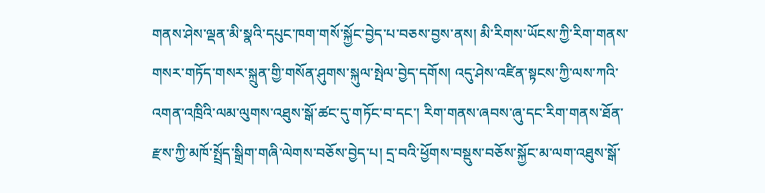གནས་ཤེས་ལྡན་མི་སྣའི་དཔུང་ཁག་གསོ་སྐྱོང་བྱེད་པ་བཅས་བྱས་ནས། མི་རིགས་ཡོངས་ཀྱི་རིག་གནས་གསར་གཏོད་གསར་སྐྲུན་གྱི་གསོན་ཤུགས་སྐུལ་སྤེལ་བྱེད་དགོས། འདུ་ཤེས་འཛིན་སྟངས་ཀྱི་ལས་ཀའི་འགན་འཁྲིའི་ལམ་ལུགས་འཐུས་སྒོ་ཚང་དུ་གཏོང་བ་དང་། རིག་གནས་ཞབས་ཞུ་དང་རིག་གནས་ཐོན་རྫས་ཀྱི་མཁོ་སྤྲོད་སྒྲིག་གཞི་ལེགས་བཅོས་བྱེད་པ། དྲ་བའི་ཕྱོགས་བསྡུས་བཅོས་སྐྱོང་མ་ལག་འཐུས་སྒོ་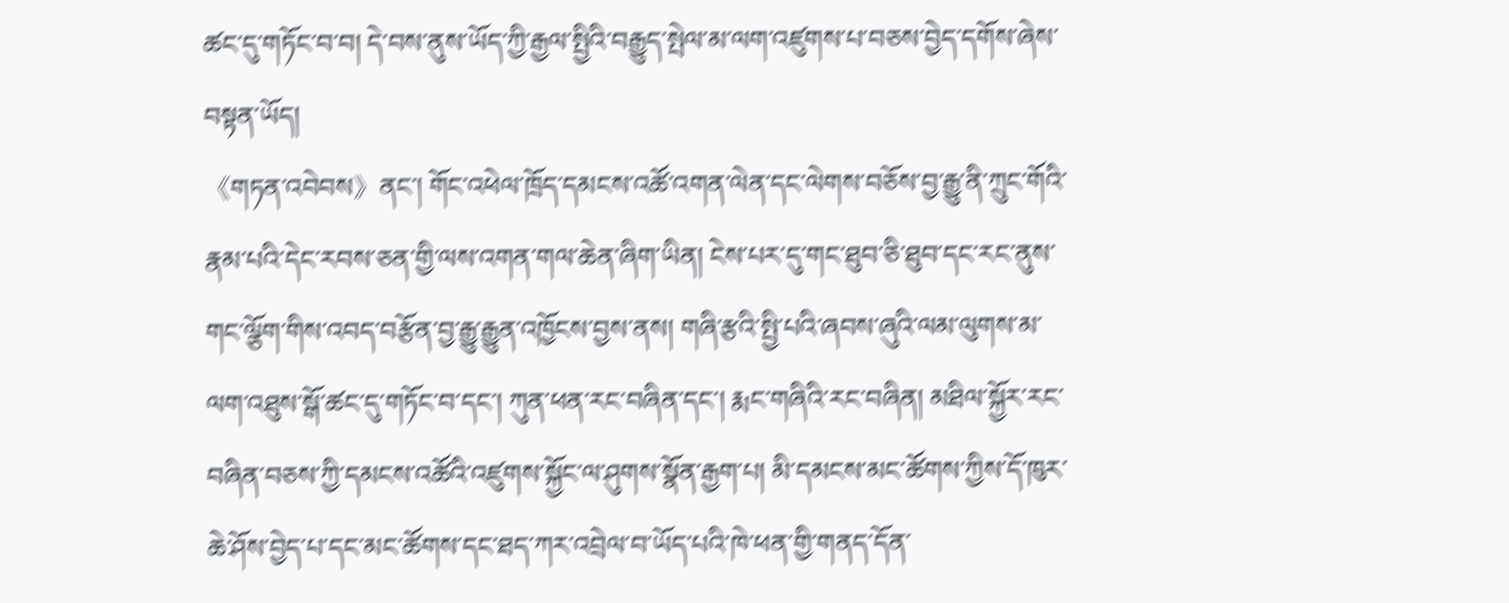ཚང་དུ་གཏོང་བ་བ། དེ་བས་ནུས་ཡོད་ཀྱི་རྒྱལ་སྤྱིའི་བརྒྱུད་སྤེལ་མ་ལག་འཛུགས་པ་བཅས་བྱེད་དགོས་ཞེས་བསྟན་ཡོད།
《གཏན་འབེབས》ནང་། གོང་འཕེལ་ཁྲོད་དམངས་འཚོ་འགན་ལེན་དང་ལེགས་བཅོས་བྱ་རྒྱུ་ནི་ཀྲུང་གོའི་རྣམ་པའི་དེང་རབས་ཅན་གྱི་ལས་འགན་གལ་ཆེན་ཞིག་ཡིན། ངེས་པར་དུ་གང་ཐུབ་ཅི་ཐུབ་དང་རང་ནུས་གང་ལྕོག་གིས་འབད་བརྩོན་བྱ་རྒྱུ་རྒྱུན་འཁྱོངས་བྱས་ནས། གཞི་རྩའི་སྤྱི་པའི་ཞབས་ཞུའི་ལམ་ལུགས་མ་ལག་འཐུས་སྒོ་ཚང་དུ་གཏོང་བ་དང་། ཀུན་ཕན་རང་བཞིན་དང་། རྨང་གཞིའི་རང་བཞིན། མཐིལ་སྐྱོར་རང་བཞིན་བཅས་ཀྱི་དམངས་འཚོའི་འཛུགས་སྐྱོང་ལ་ཤུགས་སྣོན་རྒྱག་པ། མི་དམངས་མང་ཚོགས་ཀྱིས་དོ་ཁུར་ཆེ་ཤོས་བྱེད་པ་དང་མང་ཚོགས་དང་ཐད་ཀར་འབྲེལ་བ་ཡོད་པའི་ཁེ་ཕན་གྱི་གནད་དོན་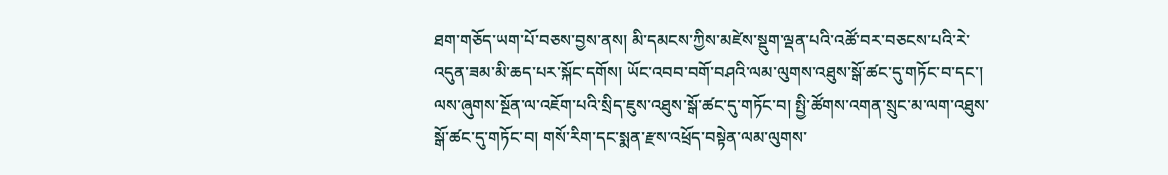ཐག་གཅོད་ཡག་པོ་བཅས་བྱས་ནས། མི་དམངས་ཀྱིས་མཛེས་སྡུག་ལྡན་པའི་འཚོ་བར་བཅངས་པའི་རེ་འདུན་ཟམ་མི་ཆད་པར་སྐོང་དགོས། ཡོང་འབབ་བགོ་བཤའི་ལམ་ལུགས་འཐུས་སྒོ་ཚང་དུ་གཏོང་བ་དང་། ལས་ཞུགས་སྔོན་ལ་འཇོག་པའི་སྲིད་ཇུས་འཐུས་སྒོ་ཚང་དུ་གཏོང་བ། སྤྱི་ཚོགས་འགན་སྲུང་མ་ལག་འཐུས་སྒོ་ཚང་དུ་གཏོང་བ། གསོ་རིག་དང་སྨན་རྫས་འཕྲོད་བསྟེན་ལམ་ལུགས་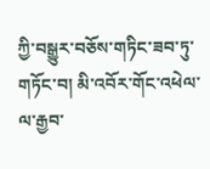ཀྱི་བསྒྱུར་བཅོས་གཏིང་ཟབ་ཏུ་གཏོང་བ། མི་འབོར་གོང་འཕེལ་ལ་རྒྱབ་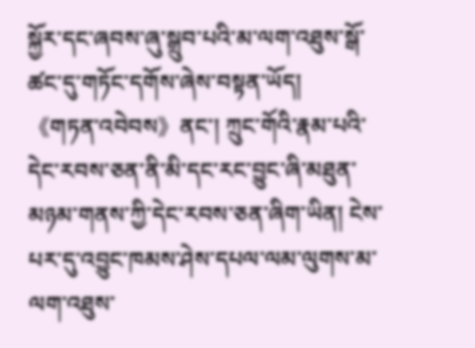སྐྱོར་དང་ཞབས་ཞུ་སྒྲུབ་པའི་མ་ལག་འཐུས་སྒོ་ཚང་དུ་གཏོང་དགོས་ཞེས་བསྟན་ཡོད།
《གཏན་འབེབས》ནང་། ཀྲུང་གོའི་རྣམ་པའི་དེང་རབས་ཅན་ནི་མི་དང་རང་བྱུང་ཞི་མཐུན་མཉམ་གནས་ཀྱི་དེང་རབས་ཅན་ཞིག་ཡིན། ངེས་པར་དུ་འབྱུང་ཁམས་ཤེས་དཔལ་ལམ་ལུགས་མ་ལག་འཐུས་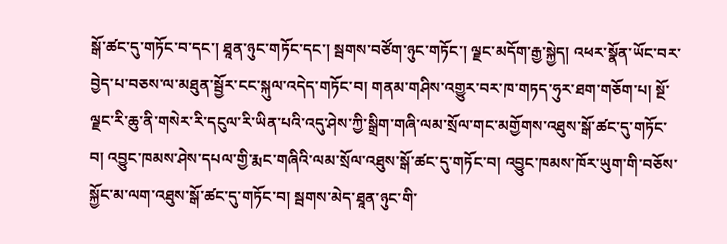སྒོ་ཚང་དུ་གཏོང་བ་དང་། ཐཱན་ཉུང་གཏོང་དང་། སྦགས་བཙོག་ཉུང་གཏོང་། ལྗང་མདོག་རྒྱ་སྐྱེད། འཕར་སྣོན་ཡོང་བར་བྱེད་པ་བཅས་ལ་མཐུན་སྦྱོར་ངང་སྐུལ་འདེད་གཏོང་བ། གནམ་གཤིས་འགྱུར་བར་ཁ་གཏད་ཧུར་ཐག་གཅོག་པ། སྔོ་ལྗང་རི་ཆུ་ནི་གསེར་རི་དངུལ་རི་ཡིན་པའི་འདུ་ཤེས་ཀྱི་སྒྲིག་གཞི་ལམ་སྲོལ་གང་མགྱོགས་འཐུས་སྒོ་ཚང་དུ་གཏོང་བ། འབྱུང་ཁམས་ཤེས་དཔལ་གྱི་རྨང་གཞིའི་ལམ་སྲོལ་འཐུས་སྒོ་ཚང་དུ་གཏོང་བ། འབྱུང་ཁམས་ཁོར་ཡུག་གི་བཅོས་སྐྱོང་མ་ལག་འཐུས་སྒོ་ཚང་དུ་གཏོང་བ། སྦགས་མེད་ཐཱན་ཉུང་གི་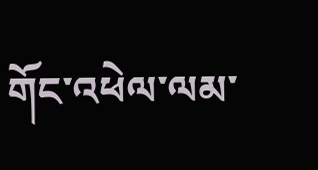གོང་འཕེལ་ལམ་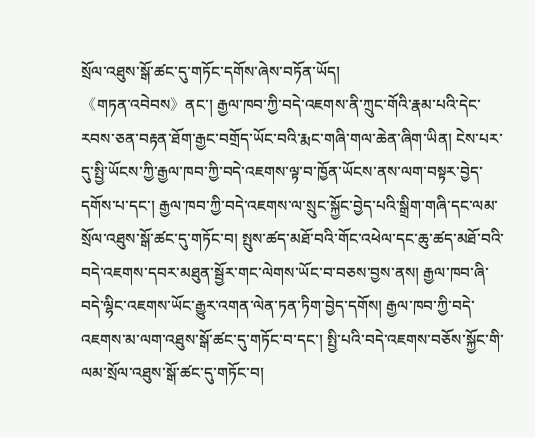སྲོལ་འཐུས་སྒོ་ཚང་དུ་གཏོང་དགོས་ཞེས་བཏོན་ཡོད།
《གཏན་འབེབས》ནང་། རྒྱལ་ཁབ་ཀྱི་བདེ་འཇགས་ནི་ཀྲུང་གོའི་རྣམ་པའི་དེང་རབས་ཅན་བརྟན་ཐོག་རྒྱང་བགྲོད་ཡོང་བའི་རྨང་གཞི་གལ་ཆེན་ཞིག་ཡིན། ངེས་པར་དུ་སྤྱི་ཡོངས་ཀྱི་རྒྱལ་ཁབ་ཀྱི་བདེ་འཇགས་ལྟ་བ་ཁྱོན་ཡོངས་ནས་ལག་བསྟར་བྱེད་དགོས་པ་དང་། རྒྱལ་ཁབ་ཀྱི་བདེ་འཇགས་ལ་སྲུང་སྐྱོང་བྱེད་པའི་སྒྲིག་གཞི་དང་ལམ་སྲོལ་འཐུས་སྒོ་ཚང་དུ་གཏོང་བ། སྤུས་ཚད་མཐོ་བའི་གོང་འཕེལ་དང་ཆུ་ཚད་མཐོ་བའི་བདེ་འཇགས་དབར་མཐུན་སྦྱོར་གང་ལེགས་ཡོང་བ་བཅས་བྱས་ནས། རྒྱལ་ཁབ་ཞི་བདེ་ལྷིང་འཇགས་ཡོང་རྒྱུར་འགན་ལེན་ཏན་ཏིག་བྱེད་དགོས། རྒྱལ་ཁབ་ཀྱི་བདེ་འཇགས་མ་ལག་འཐུས་སྒོ་ཚང་དུ་གཏོང་བ་དང་། སྤྱི་པའི་བདེ་འཇགས་བཅོས་སྐྱོང་གི་ལམ་སྲོལ་འཐུས་སྒོ་ཚང་དུ་གཏོང་བ།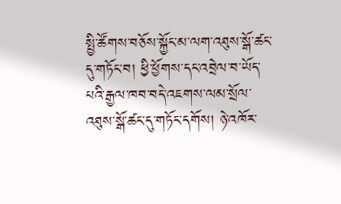སྤྱི་ཚོགས་བཅོས་སྐྱོང་མ་ལག་འཐུས་སྒོ་ཚང་དུ་གཏོང་བ། ཕྱི་ཕྱོགས་དང་འབྲེལ་བ་ཡོད་པའི་རྒྱལ་ཁབ་བདེ་འཇགས་ལམ་སྲོལ་འཐུས་སྒོ་ཚང་དུ་གཏོང་དགོས། ཉེ་འཁོར་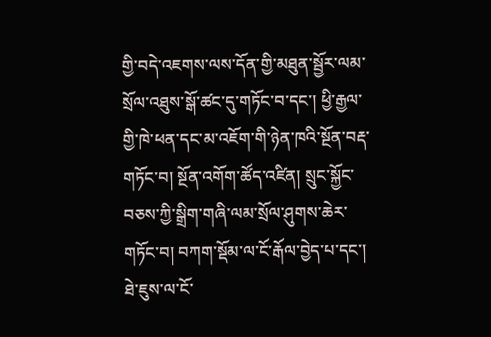གྱི་བདེ་འཇགས་ལས་དོན་གྱི་མཐུན་སྦྱོར་ལམ་སྲོལ་འཐུས་སྒོ་ཚང་དུ་གཏོང་བ་དང་། ཕྱི་རྒྱལ་གྱི་ཁེ་ཕན་དང་མ་འཇོག་གི་ཉེན་ཁའི་སྔོན་བརྡ་གཏོང་བ། སྔོན་འགོག་ཚོད་འཛིན། སྲུང་སྐྱོང་བཅས་ཀྱི་སྒྲིག་གཞི་ལམ་སྲོལ་ཤུགས་ཆེར་གཏོང་བ། བཀག་སྡོམ་ལ་ངོ་རྒོལ་བྱེད་པ་དང་། ཐེ་ཇུས་ལ་ངོ་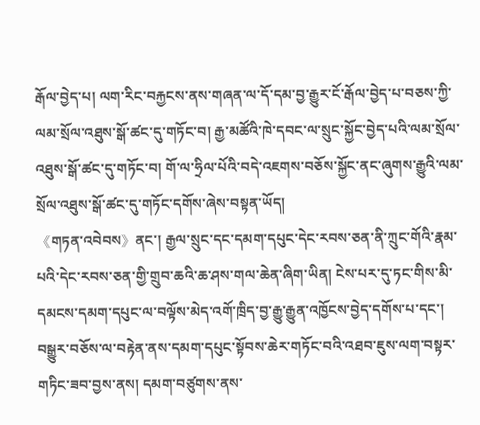རྒོལ་བྱེད་པ། ལག་རིང་བརྐྱངས་ནས་གཞན་ལ་དོ་དམ་བྱ་རྒྱུར་ངོ་རྒོལ་བྱེད་པ་བཅས་ཀྱི་ལམ་སྲོལ་འཐུས་སྒོ་ཚང་དུ་གཏོང་བ། རྒྱ་མཚོའི་ཁེ་དབང་ལ་སྲུང་སྐྱོང་བྱེད་པའི་ལམ་སྲོལ་འཐུས་སྒོ་ཚང་དུ་གཏོང་བ། གོ་ལ་ཧྲིལ་པོའི་བདེ་འཇགས་བཅོས་སྐྱོང་ནང་ཞུགས་རྒྱུའི་ལམ་སྲོལ་འཐུས་སྒོ་ཚང་དུ་གཏོང་དགོས་ཞེས་བསྟན་ཡོད།
《གཏན་འབེབས》ནང་། རྒྱལ་སྲུང་དང་དམག་དཔུང་དེང་རབས་ཅན་ནི་ཀྲུང་གོའི་རྣམ་པའི་དེང་རབས་ཅན་གྱི་གྲུབ་ཆའི་ཆ་ཤས་གལ་ཆེན་ཞིག་ཡིན། ངེས་པར་དུ་ཏང་གིས་མི་དམངས་དམག་དཔུང་ལ་བལྟོས་མེད་འགོ་ཁྲིད་བྱ་རྒྱུ་རྒྱུན་འཁྱོངས་བྱེད་དགོས་པ་དང་། བསྒྱུར་བཅོས་ལ་བརྟེན་ནས་དམག་དཔུང་སྟོབས་ཆེར་གཏོང་བའི་འཐབ་ཇུས་ལག་བསྟར་གཏིང་ཟབ་བྱས་ནས། དམག་བཙུགས་ནས་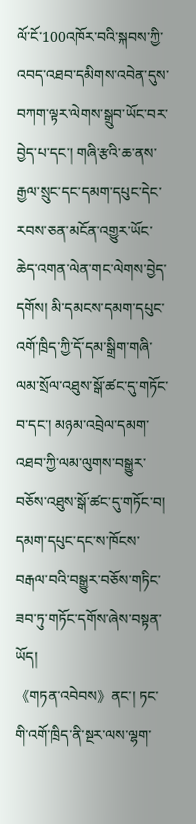ལོ་ངོ་100འཁོར་བའི་སྐབས་ཀྱི་འབད་འཐབ་དམིགས་འབེན་དུས་བཀག་ལྟར་ལེགས་སྒྲུབ་ཡོང་བར་བྱེད་པ་དང་། གཞི་རྩའི་ཆ་ནས་རྒྱལ་སྲུང་དང་དམག་དཔུང་དེང་རབས་ཅན་མངོན་འགྱུར་ཡོང་ཆེད་འགན་ལེན་གང་ལེགས་བྱེད་དགོས། མི་དམངས་དམག་དཔུང་འགོ་ཁྲིད་ཀྱི་དོ་དམ་སྒྲིག་གཞི་ལམ་སྲོལ་འཐུས་སྒོ་ཚང་དུ་གཏོང་བ་དང་། མཉམ་འབྲེལ་དམག་འཐབ་ཀྱི་ལམ་ལུགས་བསྒྱུར་བཅོས་འཐུས་སྒོ་ཚང་དུ་གཏོང་བ། དམག་དཔུང་དང་ས་ཁོངས་བརྒལ་བའི་བསྒྱུར་བཅོས་གཏིང་ཟབ་ཏུ་གཏོང་དགོས་ཞེས་བསྟན་ཡོད།
《གཏན་འབེབས》ནང་། ཏང་གི་འགོ་ཁྲིད་ནི་སྔར་ལས་ལྷག་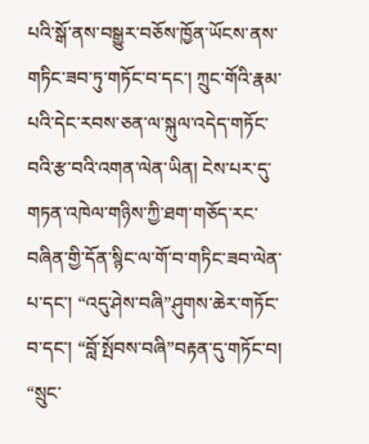པའི་སྒོ་ནས་བསྒྱུར་བཅོས་ཁྱོན་ཡོངས་ནས་གཏིང་ཟབ་ཏུ་གཏོང་བ་དང་། ཀྲུང་གོའི་རྣམ་པའི་དེང་རབས་ཅན་ལ་སྐུལ་འདེད་གཏོང་བའི་རྩ་བའི་འགན་ལེན་ཡིན། ངེས་པར་དུ་གཏན་འཁེལ་གཉིས་ཀྱི་ཐག་གཅོད་རང་བཞིན་གྱི་དོན་སྙིང་ལ་གོ་བ་གཏིང་ཟབ་ལེན་པ་དང་། “འདུ་ཤེས་བཞི”ཤུགས་ཆེར་གཏོང་བ་དང་། “བློ་སྤོབས་བཞི”བརྟན་དུ་གཏོང་བ། “སྲུང་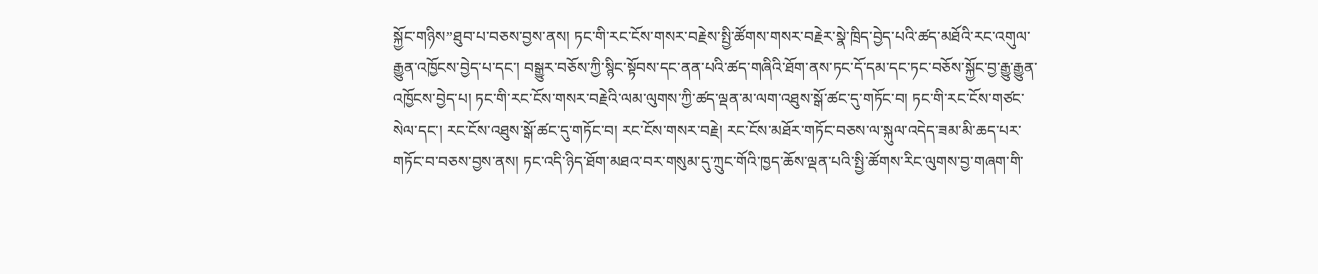སྐྱོང་གཉིས”ཐུབ་པ་བཅས་བྱས་ནས། ཏང་གི་རང་ངོས་གསར་བརྗེས་སྤྱི་ཚོགས་གསར་བརྗེར་སྣེ་ཁྲིད་བྱེད་པའི་ཚད་མཐོའི་རང་འགུལ་རྒྱུན་འཁྱོངས་བྱེད་པ་དང་། བསྒྱུར་བཅོས་ཀྱི་སྙིང་སྟོབས་དང་ནན་པའི་ཚད་གཞིའི་ཐོག་ནས་ཏང་དོ་དམ་དང་ཏང་བཅོས་སྐྱོང་བྱ་རྒྱུ་རྒྱུན་འཁྱོངས་བྱེད་པ། ཏང་གི་རང་ངོས་གསར་བརྗེའི་ལམ་ལུགས་ཀྱི་ཚད་ལྡན་མ་ལག་འཐུས་སྒོ་ཚང་དུ་གཏོང་བ། ཏང་གི་རང་ངོས་གཙང་སེལ་དང་། རང་ངོས་འཐུས་སྒོ་ཚང་དུ་གཏོང་བ། རང་ངོས་གསར་བརྗེ། རང་ངོས་མཐོར་གཏོང་བཅས་ལ་སྐུལ་འདེད་ཟམ་མི་ཆད་པར་གཏོང་བ་བཅས་བྱས་ནས། ཏང་འདི་ཉིད་ཐོག་མཐའ་བར་གསུམ་དུ་ཀྲུང་གོའི་ཁྱད་ཆོས་ལྡན་པའི་སྤྱི་ཚོགས་རིང་ལུགས་བྱ་གཞག་གི་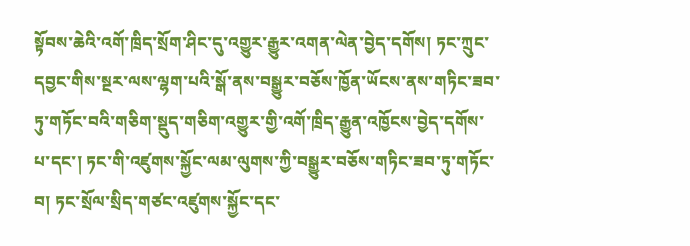སྟོབས་ཆེའི་འགོ་ཁྲིད་སྲོག་ཤིང་དུ་འགྱུར་རྒྱུར་འགན་ལེན་བྱེད་དགོས། ཏང་ཀྲུང་དབྱང་གིས་སྔར་ལས་ལྷག་པའི་སྒོ་ནས་བསྒྱུར་བཅོས་ཁྱོན་ཡོངས་ནས་གཏིང་ཟབ་ཏུ་གཏོང་བའི་གཅིག་སྡུད་གཅིག་འགྱུར་གྱི་འགོ་ཁྲིད་རྒྱུན་འཁྱོངས་བྱེད་དགོས་པ་དང་། ཏང་གི་འཛུགས་སྐྱོང་ལམ་ལུགས་ཀྱི་བསྒྱུར་བཅོས་གཏིང་ཟབ་ཏུ་གཏོང་བ། ཏང་སྲོལ་སྲིད་གཙང་འཛུགས་སྐྱོང་དང་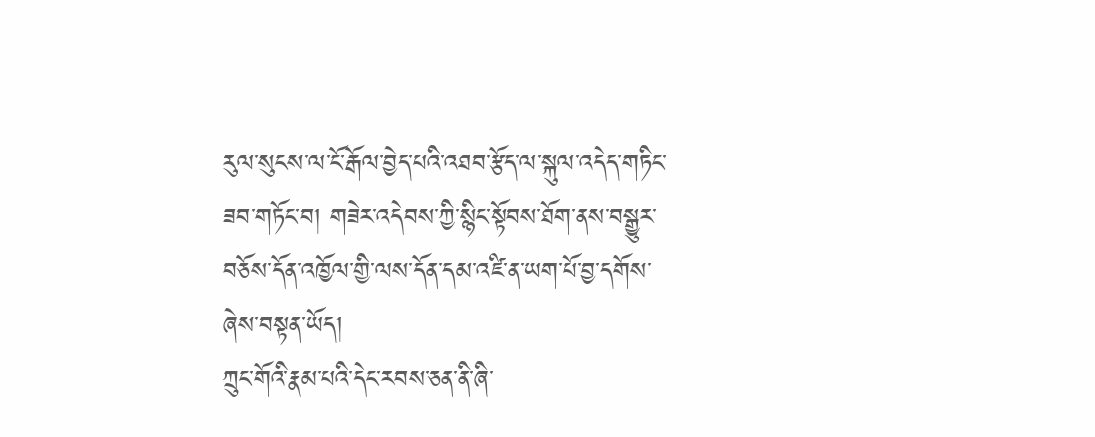རུལ་སུངས་ལ་ངོ་རྒོལ་བྱེད་པའི་འཐབ་རྩོད་ལ་སྐུལ་འདེད་གཏིང་ཟབ་གཏོང་བ། གཟེར་འདེབས་ཀྱི་སྙིང་སྟོབས་ཐོག་ནས་བསྒྱུར་བཅོས་དོན་འཁྱོལ་གྱི་ལས་དོན་དམ་འཛི་ན་ཡག་པོ་བྱ་དགོས་ཞེས་བསྟན་ཡོད།
ཀྲུང་གོའི་རྣམ་པའི་དེང་རབས་ཅན་ནི་ཞི་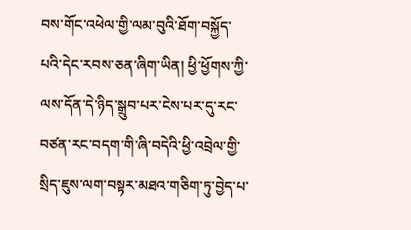བས་གོང་འཕེལ་གྱི་ལམ་བུའི་ཐོག་བསྐྱོད་པའི་དེང་རབས་ཅན་ཞིག་ཡིན། ཕྱི་ཕྱོགས་ཀྱི་ལས་དོན་དེ་ཉིད་སྒྲུབ་པར་ངེས་པར་དུ་རང་བཙན་རང་བདག་གི་ཞི་བདེའི་ཕྱི་འབྲེལ་གྱི་སྲིད་ཇུས་ལག་བསྟར་མཐའ་གཅིག་ཏུ་བྱེད་པ་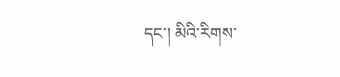དང་། མིའི་རིགས་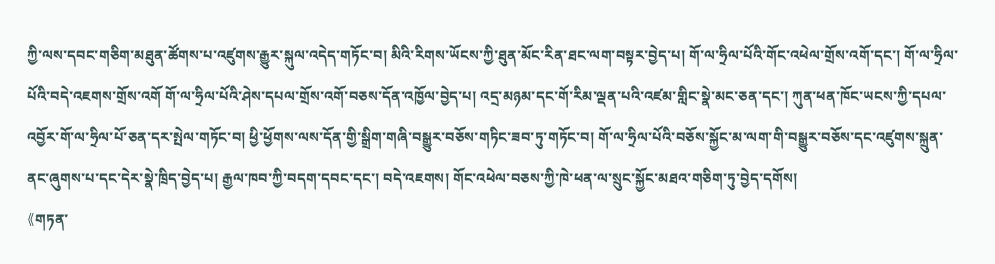ཀྱི་ལས་དབང་གཅིག་མཐུན་ཚོགས་པ་འཛུགས་རྒྱུར་སྐུལ་འདེད་གཏོང་བ། མིའི་རིགས་ཡོངས་ཀྱི་ཐུན་མོང་རིན་ཐང་ལག་བསྟར་བྱེད་པ། གོ་ལ་ཧྲིལ་པོའི་གོང་འཕེལ་གྲོས་འགོ་དང་། གོ་ལ་ཧྲིལ་པོའི་བདེ་འཇགས་གྲོས་འགོ གོ་ལ་ཧྲིལ་པོའི་ཤེས་དཔལ་གྲོས་འགོ་བཅས་དོན་འཁྱོལ་བྱེད་པ། འདྲ་མཉམ་དང་གོ་རིམ་ལྡན་པའི་འཛམ་གླིང་སྣེ་མང་ཅན་དང་། ཀུན་ཕན་ཁོང་ཡངས་ཀྱི་དཔལ་འབྱོར་གོ་ལ་ཧྲིལ་པོ་ཅན་དར་སྤེལ་གཏོང་བ། ཕྱི་ཕྱོགས་ལས་དོན་གྱི་སྒྲིག་གཞི་བསྒྱུར་བཅོས་གཏིང་ཟབ་ཏུ་གཏོང་བ། གོ་ལ་ཧྲིལ་པོའི་བཅོས་སྐྱོང་མ་ལག་གི་བསྒྱུར་བཅོས་དང་འཛུགས་སྐྲུན་ནང་ཞུགས་པ་དང་དེར་སྣེ་ཁྲིད་བྱེད་པ། རྒྱལ་ཁབ་ཀྱི་བདག་དབང་དང་། བདེ་འཇགས། གོང་འཕེལ་བཅས་ཀྱི་ཁེ་ཕན་ལ་སྲུང་སྐྱོང་མཐའ་གཅིག་ཏུ་བྱེད་དགོས།
《གཏན་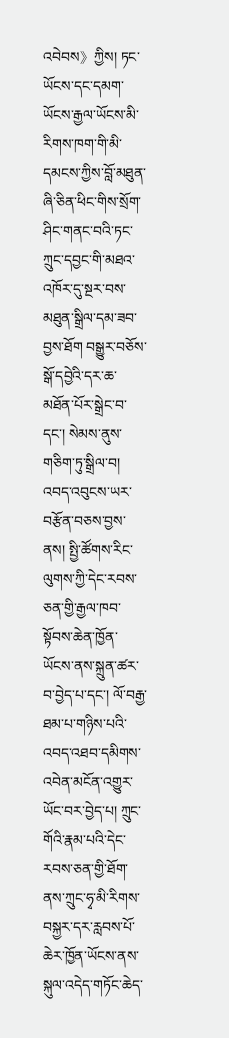འབེབས》ཀྱིས། ཏང་ཡོངས་དང་དམག་ཡོངས་རྒྱལ་ཡོངས་མི་རིགས་ཁག་གི་མི་དམངས་ཀྱིས་བློ་མཐུན་ཞི་ཅིན་ཕིང་གིས་སྲོག་ཤིང་གནང་བའི་ཏང་ཀྲུང་དབྱང་གི་མཐའ་འཁོར་དུ་སྔར་བས་མཐུན་སྒྲིལ་དམ་ཟབ་བྱས་ཐོག བསྒྱུར་བཅོས་སྒོ་དབྱེའི་དར་ཆ་མཐོན་པོར་སྒྲེང་བ་དང་། སེམས་ནུས་གཅིག་ཏུ་སྒྲིལ་བ། འབད་འབུངས་ཡར་བརྩོན་བཅས་བྱས་ནས། སྤྱི་ཚོགས་རིང་ལུགས་ཀྱི་དེང་རབས་ཅན་གྱི་རྒྱལ་ཁབ་སྟོབས་ཆེན་ཁྱོན་ཡོངས་ནས་སྐྲུན་ཚར་བ་བྱེད་པ་དང་། ལོ་བརྒྱ་ཐམ་པ་གཉིས་པའི་འབད་འཐབ་དམིགས་འབེན་མངོན་འགྱུར་ཡོང་བར་བྱེད་པ། ཀྲུང་གོའི་རྣམ་པའི་དེང་རབས་ཅན་གྱི་ཐོག་ནས་ཀྲུང་ཧྭ་མི་རིགས་བསྐྱར་དར་རླབས་པོ་ཆེར་ཁྱོན་ཡོངས་ནས་སྐུལ་འདེད་གཏོང་ཆེད་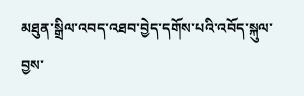མཐུན་སྒྲིལ་འབད་འཐབ་བྱེད་དགོས་པའི་འབོད་སྐུལ་བྱས་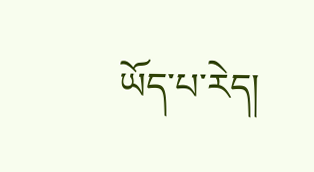ཡོད་པ་རེད།